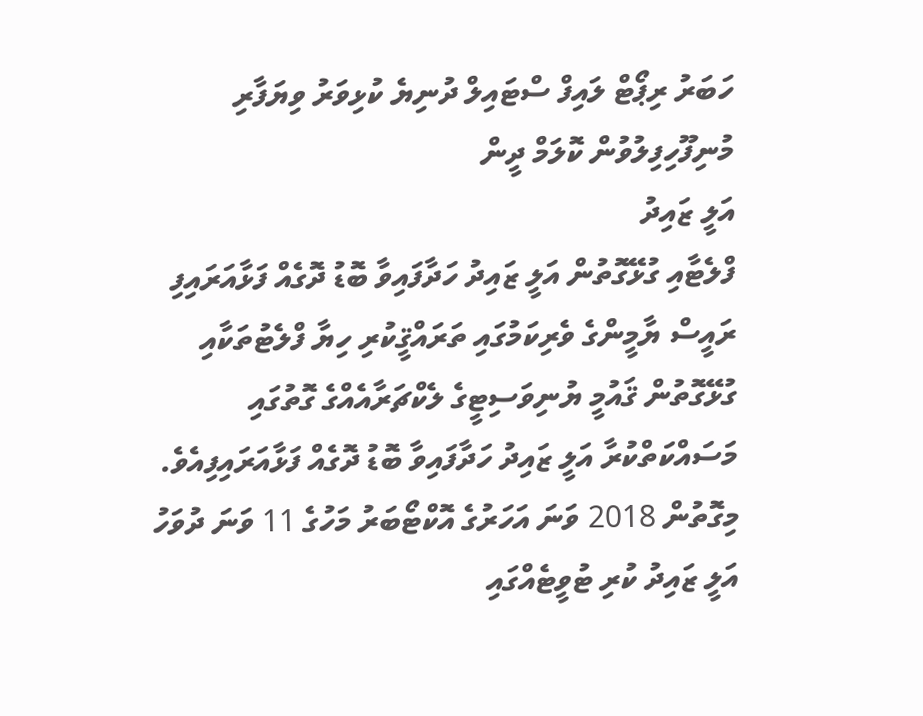ހަބަރު ރިޕޯޓް ލައިފް ސްޓައިލް ދުނިޔެ ކުޅިވަރު ވިޔަފާރި މުނިފޫހިފިލުވުން ކޮލަމް ދީން
އަލީ ޒައިދު
ފްލެޓާއި ގުޅޭގޮތުން އަލީ ޒައިދު ހަދާފައިވާ ބޮޑު ދޮގެއް ފަޅާއަރައިފި
ރައީސް ޔާމީންގެ ވެރިކަމުގައި ތަރައްޤީކުރި ހިޔާ ފްލެޓުތަކާއި ގުޅޭގޮތުން ޤައުމީ ޔުނިވަސިޓީގެ ލެކްޗަރާއެއްގެ ގޮތުގައި މަސައްކަތްކުރާ އަލީ ޒައިދު ހަދާފައިވާ ބޮޑު ދޮގެއް ފަޅާއަރައިފިއެވެ.
މިގޮތުން 2018 ވަނަ އަހަރުގެ އޮކްޓޯބަރު މަހުގެ 11 ވަނަ ދުވަހު އަލީ ޒައިދު ކުރި ޓުވީޓެއްގައި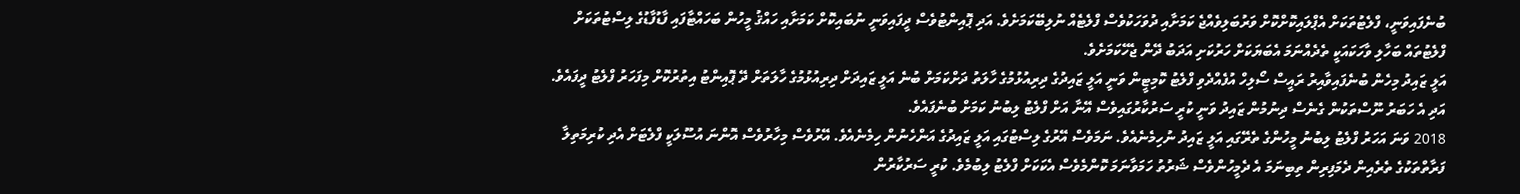ބުނެފައިވަނީ، ފްލެޓުތަކަށް އެޕްލައިކޮށްކޮށް ވަރުބަލިވެއްޖެ ކަމަށާއި ދުވަހަކުވެސް ފްލެޓެއް ނުލިބޭކަމަށެވެ. އަދި ޕޮއިންޓުވެސް ދީފައިވަނީ ނުބައިކޮށް ކަމަށާއި ހައްޤު މީހުން ބަހައްޓާފައި ފާޑުފާޑުގެ ލިސްޓުތަކަށް ފްލެޓުތައް ބަހާލި ވާހަކައަކީ ތެދެއްނަމަ އެބަޔަކަށް ހަރުކަށި އަދަބު ދޭން ޖެހޭކަމަށެވެ.
އަލީ ޒައިދު މިހެން ބުނެފައިވާއިރު ރައީސް ސޯލިހް އުފެއްދެވި ފްލެޓު ކޮމިޓީން ވަނީ އަލީ ޒައިދުގެ ދިރިއުޅުމުގެ ހާލަތު ދަށްކަމަށް ބުނެ އަލީ ޒައިދަށް ދިރިއުޅުމުގެ ހާލަތަށް ދޭ ޕޮއިންޓު އިތުރުކޮށް މިފަހަރު ފްލެޓު ދީފައެވެ. އަދި އެ ހަބަރު ނޫސްތަކުން ގެނެސް ދިނުމުން ޒައިދު ވަނީ ކުރީ ސަރުކާރުގައިވެސް އޭނާ އަށް ފްލެޓު ލިބުނު ކަމަށް ބުނެފައެވެ.
2018 ވަނަ އަހަރު ފްލެޓު ލިބުނު މީހުންގެ ތެރޭގައި އަލީ ޒައިދު ނުހިމެނެއެވެ. ނަމަވެސް އޭރުގެ ލިސްޓުގައި އަލީ ޒައިދުގެ އަންހެނުން ހިމެނެއެވެ. އޭރުވެސް މިހާރުވެސް އޮންނަ އުސޫލަކީ ފްލެޓަށް އެދި ކުރިމަތިލާ ފަރާތްތަކުގެ ތެރެއިން ދެމަފިރިން ތިބިނަމަ އެ ދެމީހުންވެސް ޝަރުތު ހަމަވާނަމަ ކޮންމެވެސް އެކަކަށް ފްލެޓު ލިބުމެވެ. ކުރީ ސަރުކާރުން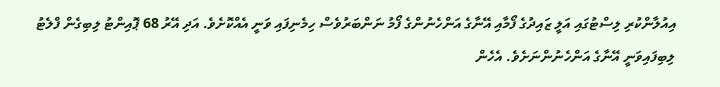އިއުލާންކުރި ލިސްޓުގައި އަލީ ޒައިދުގެ ފޯމާއި އޭނާގެ އަންހެނުންގެ ފޯމު ނަންބަރުވެސް ހިމެނިފައި ވަނީ އެއްކޮށެވެ. އަދި އޭރު 68 ޕޮއިންޓު ލިބިގެން ފްލެޓު ލިބިފައިވަނީ އޭނާގެ އަންހެނުންނަށެވެ. އެހެން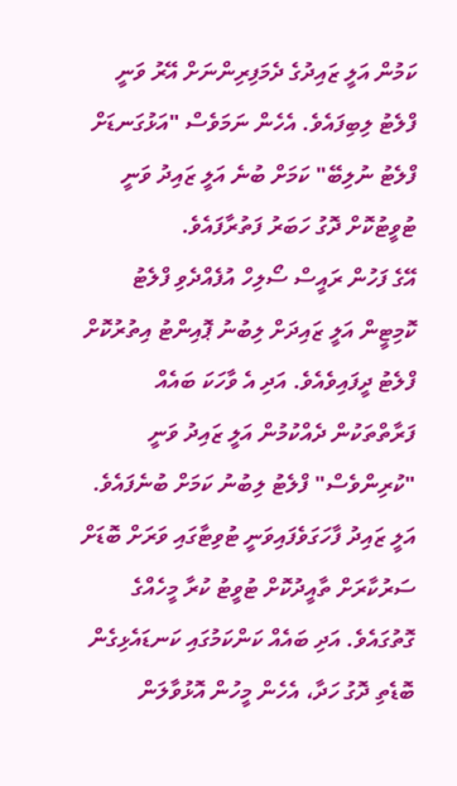ކަމުން އަލީ ޒައިދުގެ ދެމަފިރިންނަށް އޭރު ވަނީ ފްލެޓު ލިބިފައެވެ. އެހެން ނަމަވެސް "އަޅުގަނޑަށް ފްލެޓު ނުލިބޭ" ކަމަށް ބުނެ އަލީ ޒައިދު ވަނީ ޓުވީޓުކޮށް ދޮގު ހަބަރު ފަތުރާފައެވެ.
އޭގެ ފަހުން ރައީސް ސޯލިހް އުފެއްދެވި ފްލެޓު ކޮމިޓީން އަލީ ޒައިދަށް ލިބުނު ޕޮއިންޓު އިތުރުކޮށް ފްލެޓު ދީފައިވެއެވެ. އަދި އެ ވާހަކަ ބައެއް ފަރާތްތަކުން ދެއްކުމުން އަލީ ޒައިދު ވަނީ "ކުރިންވެސް" ފްލެޓު ލިބުނު ކަމަށް ބުނެފައެވެ.
އަލީ ޒައިދު ފާހަގަވެފައިވަނީ ޓުވިޓާގައި ވަރަށް ބޮޑަށް ސަރުކާރަށް ތާއީދުކޮށް ޓުވީޓު ކުރާ މީހެއްގެ ގޮތުގައެވެ. އަދި ބައެއް ކަންކަމުގައި ކަނޑައެޅިގެން ބޮޑެތި ދޮގު ހަދާ، އެހެން މީހުން އޮޅުވާލަން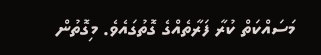މަސައްކަތް ކުރާ ފަރާތެއްގެ ގޮތުގައެވެ. މިގޮތުން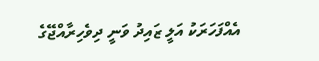އެއްފަހަރަކު އަލީ ޒައިދު ވަނީ ދިވެހިރާއްޖޭގެ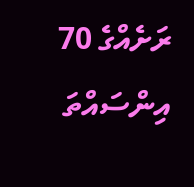ރަށެއްގެ 70 އިންސައްތަ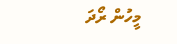މީހުން ރޯދަ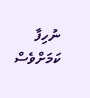ނުހިފާ ކަމަށްވެސް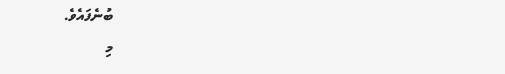ބުނެފައެވެ.
މި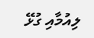ލިއުމާއި ގުޅޭ